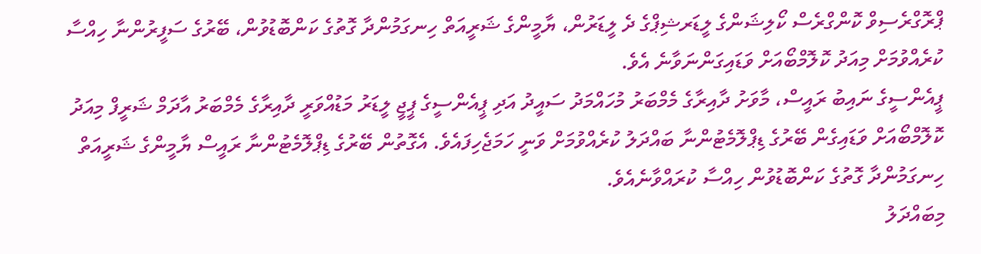ޕްރޮގްރެސިވް ކޮންގްރެސް ކޯލިޝަންގެ ލީޑަރޝިޕްގެ ދެ ލީޑަރުން، ޔާމީންގެ ޝަރީއަތް ހިނގަމުންދާ ގޮތުގެ ކަންބޮޑުވުން، ބޭރުގެ ސަފީރުންނާ ހިއްސާ ކުރެއްވުމަށް މިއަދު ކޮލޮމްބޯއަށް ވަޑައިގަންނަވާނެ އެވެ.
ޕީއެންސީގެ ނައިބު ރައީސް، މާވަށު ދާއިރާގެ މެމްބަރު މުހައްމަދު ސައީދު އަދި ޕީއެންސީގެ ޕީޖީ ލީޑަރު މަޑުއްވަރީ ދާއިރާގެ މެމްބަރު އާދަމް ޝަރީފް މިއަދު ކޮލޮމްބޯއަށް ވަޑައިގެން ބޭރުގެ ޑިޕްލޮމެޓުންނާ ބައްދަލު ކުރެއްވުމަށް ވަނީ ހަމަޖެހިފައެވެ. އެގޮތުން ބޭރުގެ ޑިޕްލޮމެޓުންނާ ރައީސް ޔާމީންގެ ޝަރީއަތް ހިނގަމުންދާ ގޮތުގެ ކަންބޮޑުވުން ހިއްސާ ކުރައްވާނެއެވެ.
މިބައްދަލު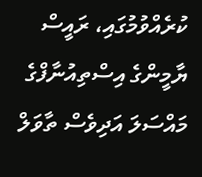ކުރެއްވުމުގައި، ރައީސް ޔާމީންގެ އިސްތިއުނާފްގެ މައްސަލަ އަދިވެސް ތާވަލް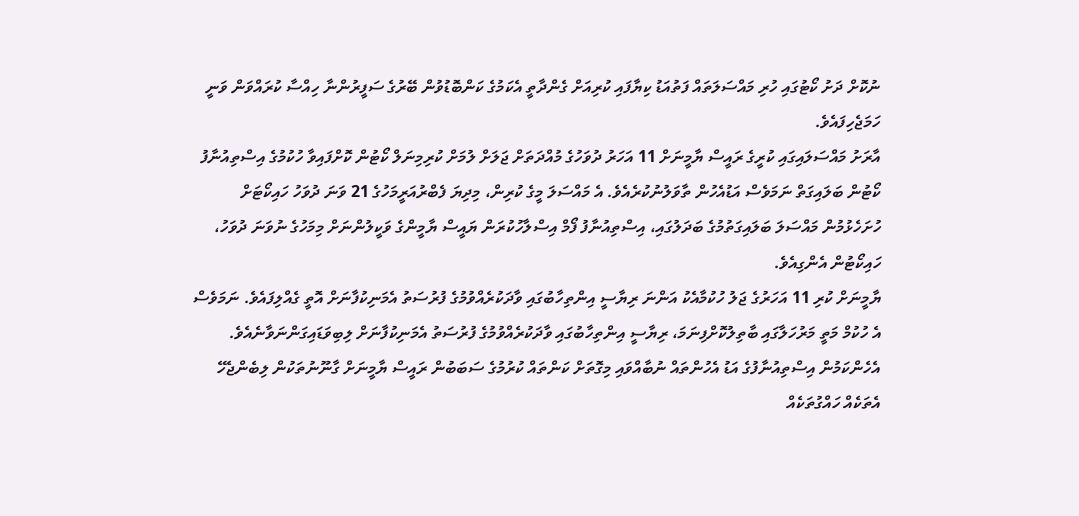ނުކޮށް ދަށު ކޯޓުގައި ހުރި މައްސަލަތައް ފަތުއަޑު ކިޔާފައި ކުރިއަށް ގެންދާތީ އެކަމުގެ ކަންބޮޑުވުން ބޭރުގެ ސަފީރުންނާ ހިއްސާ ކުރައްވަން ވަނީ ހަމަޖެހިފައެވެ.
އާރަށު މައްސަލައިގައި ކުރީގެ ރައީސް ޔާމީނަށް 11 އަހަރު ދުވަހުގެ މުއްދަތަށް ޖަލަށް ލުމަށް ކުރިމިނަލް ކޯޓުން ކޮށްފައިވާ ހުކުމުގެ އިސްތިއުނާފު ކޯޓުން ބަލައިގަތް ނަމަވެސް އަޑުއެހުން ތާވަލުނުކުރެއެވެ. އެ މައްސަލަ މީގެ ކުރިން، މިދިޔަ ފެބްރުއަރީމަހުގެ 21 ވަނަ ދުވަހު ހައިކޯޓަށް ހުށަހެޅުމުން މައްސަލަ ބަލައިގަތުމުގެ ބަދަލުގައި، އިސްތިއުނާފު ފޯމް އިސްލާހުކުރަން ޔައީސް ޔާމީންގެ ވަކީލުންނަށް މިމަހުގެ ނުވަނަ ދުވަހު، ހައިކޯޓުން އެންގިއެވެ.
ޔާމީނަށް ކުރި 11 އަހަރުގެ ޖަލު ހުކުމާއެކު އަންނަ ރިޔާސީ އިންތިހާބުގައި ވާދަކުރެއްވުމުގެ ފުރުސަތު އެމަނިކުފާނަށް އޮތީ ގެއްލިފައެވެ. ނަމަވެސް އެ ހުކުމް މަތީ މަރުހަލާގައި ބާތިލުކޮށްފިނަމަ، ރިޔާސީ އިންތިހާބުގައި ވާދަކުރެއްވުމުގެ ފުރުސަތު އެމަނިކުފާނަށް ލިބިވަޑައިގަންނަވާނެއެވެ. އެހެންކަމުން އިސްތިއުނާފުގެ އަޑު އެހުންތައް ނުބާއްވައި މިގޮތަށް ކަންތައް ކުރުމުގެ ސަބަބުން ރައީސް ޔާމީނަށް ގާނޫނުތަކުން ލިބެންޖެހޭ އެތަކެއް ހައްގުތަކެއް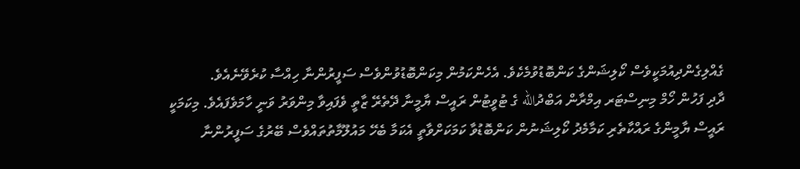ގެއްލިގެންދިއުމަކީވެސް ކޯލިޝަންގެ ކަންބޮޑުވުމެކެވެ. އެހެންކަމުން މިކަންބޮޑުވުންވެސް ސަފީރުންނާ ހިއްސާ ކުރެވޭނެއެވެ.
ދާދި ފަހުން ހޯމް މިނިސްޓަރ އިމްރާން އަބްދުالله ގެ ޓުވީޓުން ރައީސް ޔާމީނާ ދޭތެރޭ ޒާތީ ވެފައިވާ މިންވަރު ވަނީ ހާމަވެފައެވެ. މިކަމަކީ ރައީސް ޔާމީންގެ ރައްކާތެރި ކަމާމެދު ކޯލިޝަނުން ކަންބޮޑުވާ ކަމަކަށްވާތީ އެކަމާ ބެހޭ މައުލޫމާތުތައްވެސް ބޭރުގެ ސަފީރުންނާ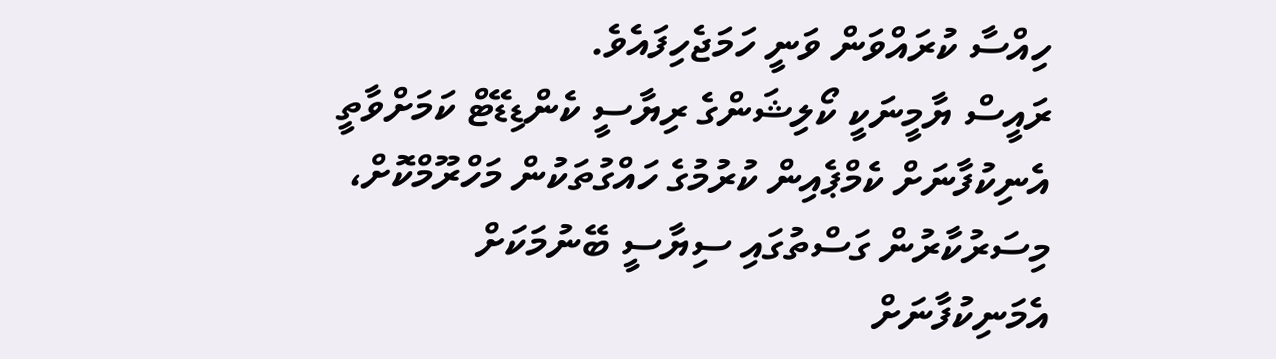ހިއްސާ ކުރައްވަން ވަނީ ހަމަޖެހިފައެވެ.
ރައީސް ޔާމީނަކީ ކޯލިޝަންގެ ރިޔާސީ ކެންޑިޑޭޓް ކަމަށްވާތީ އެނިކުފާނަށް ކެމްޕެއިން ކުރުމުގެ ހައްގުތަކުން މަހްރޫމްކޮށް، މިސަރުކާރުން ގަސްތުގައި ސިޔާސީ ބޭނުމަކަށް އެމަނިކުފާނަށް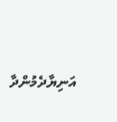އަނިޔާދެމުންދާ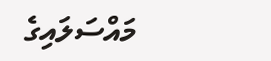މައްސަލައިގެ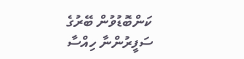ކަންބޮޑުވުން ބޭރުގެ ސަފީރުންނާ ހިއްސާ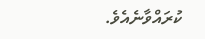ކުރައްވާނެއެވެ.